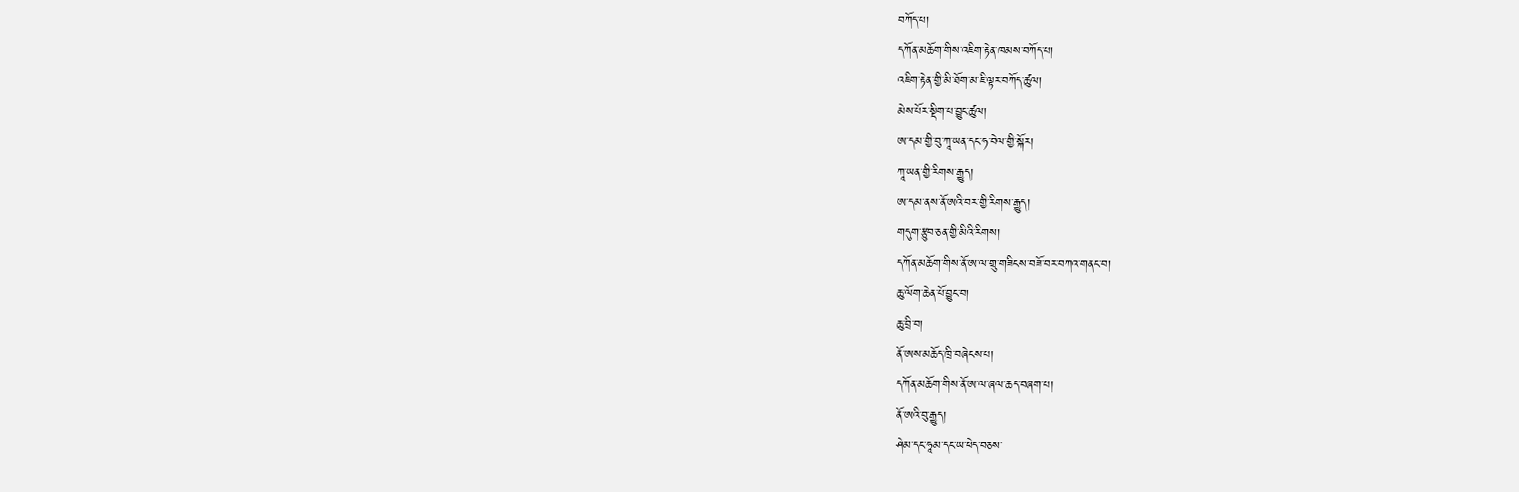བཀོད་པ།
དཀོན་མཆོག་གིས་འཇིག་རྟེན་ཁམས་བཀོད་པ།
འཇིག་རྟེན་གྱི་མི་ཐོག་མ་ཇི་ལྟར་བཀོད་ཚུལ།
མེས་པོར་སྡིག་པ་བྱུང་ཚུལ།
ཨ་དམ་གྱི་བུ་ཀཱ་ཡན་དང་ཧ་བེལ་གྱི་སྐོར།
ཀཱ་ཡན་གྱི་རིགས་རྒྱུད།
ཨ་དམ་ནས་ནོ་ཨའི་བར་གྱི་རིགས་རྒྱུད།
གདུག་རྩུབ་ཅན་གྱི་མིའི་རིགས།
དཀོན་མཆོག་གིས་ནོ་ཨ་ལ་གྲུ་གཟིངས་བཟོ་བར་བཀའ་གནང་བ།
ཆུ་ལོག་ཆེན་པོ་བྱུང་བ།
ཆུ་བྲི་བ།
ནོ་ཨས་མཆོད་ཁྲི་བཞེངས་པ།
དཀོན་མཆོག་གིས་ནོ་ཨ་ལ་ཞལ་ཆད་བཞག་པ།
ནོ་ཨའི་བུ་རྒྱུད།
ཤེམ་དང་ཧཱམ་དང་ཡ་ཕེད་བཅས་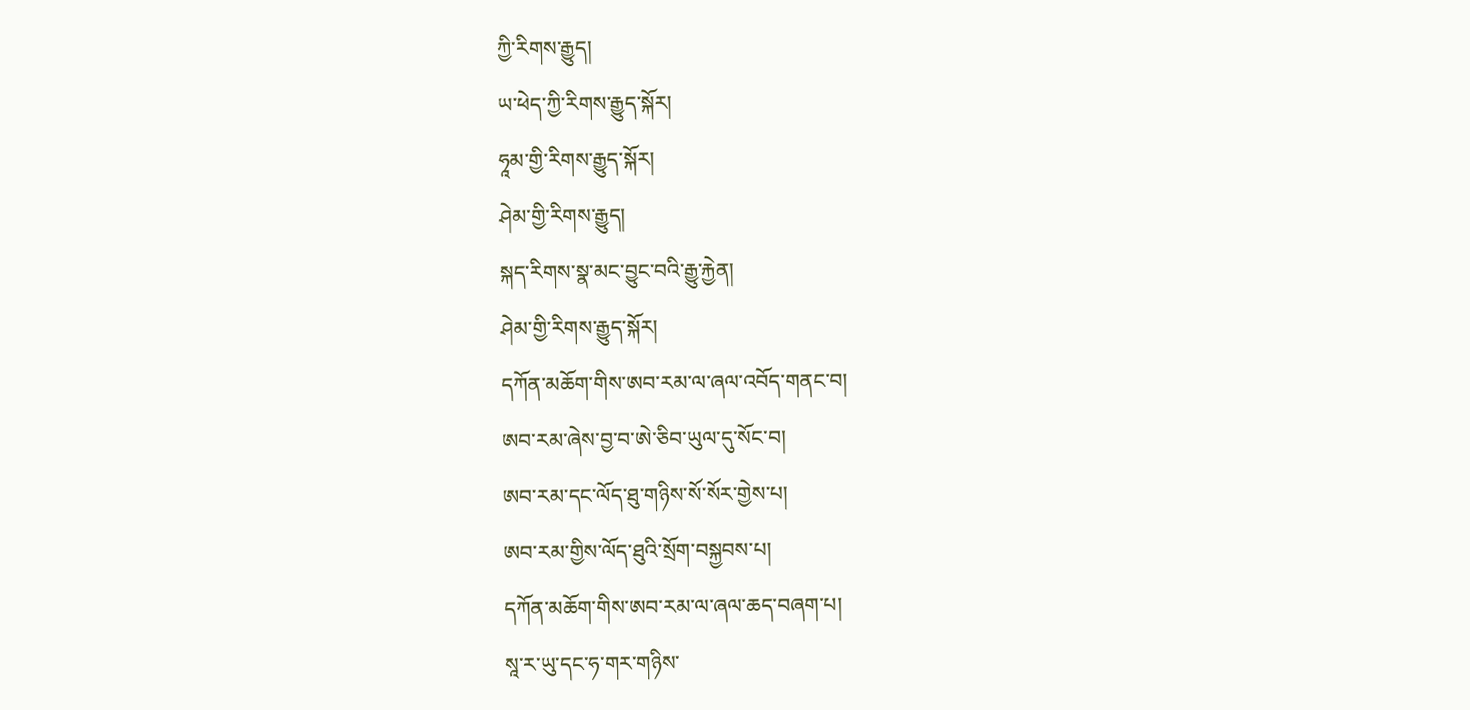ཀྱི་རིགས་རྒྱུད།
ཡ་ཕེད་ཀྱི་རིགས་རྒྱུད་སྐོར།
ཧཱམ་གྱི་རིགས་རྒྱུད་སྐོར།
ཤེམ་གྱི་རིགས་རྒྱུད།
སྐད་རིགས་སྣ་མང་བྱུང་བའི་རྒྱུ་རྐྱེན།
ཤེམ་གྱི་རིགས་རྒྱུད་སྐོར།
དཀོན་མཆོག་གིས་ཨབ་རམ་ལ་ཞལ་འབོད་གནང་བ།
ཨབ་རམ་ཞེས་བྱ་བ་ཨེ་ཅིབ་ཡུལ་དུ་སོང་བ།
ཨབ་རམ་དང་ལོད་ཐུ་གཉིས་སོ་སོར་གྱེས་པ།
ཨབ་རམ་གྱིས་ལོད་ཐུའི་སྲོག་བསྐྱབས་པ།
དཀོན་མཆོག་གིས་ཨབ་རམ་ལ་ཞལ་ཆད་བཞག་པ།
སཱ་ར་ཡུ་དང་ཧ་གར་གཉིས་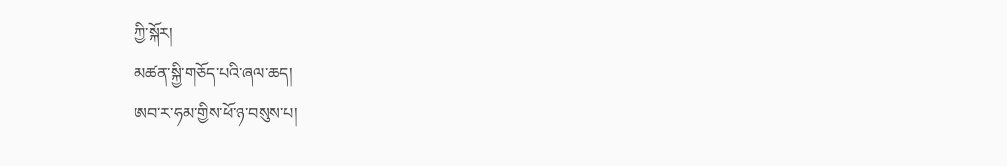ཀྱི་སྐོར།
མཚན་སྐྱི་གཅོད་པའི་ཞལ་ཆད།
ཨབ་ར་ཧམ་གྱིས་ཕོ་ཉ་བསུས་པ།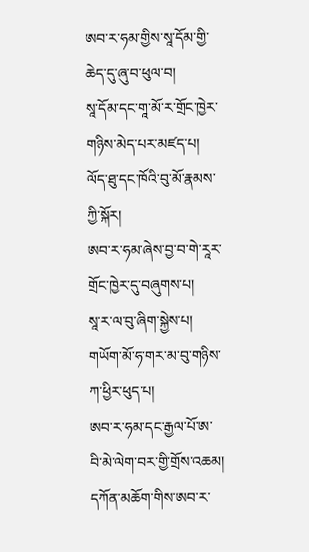ཨབ་ར་ཧམ་གྱིས་སཱ་དོམ་གྱི་ཆེད་དུ་ཞུ་བ་ཕུལ་བ།
སཱ་དོམ་དང་གཱ་མོ་ར་གྲོང་ཁྱེར་གཉིས་མེད་པར་མཛད་པ།
ལོད་ཐུ་དང་ཁོའི་བུ་མོ་རྣམས་ཀྱི་སྐོར།
ཨབ་ར་ཧམ་ཞེས་བྱ་བ་གེ་རཱར་གྲོང་ཁྱེར་དུ་བཞུགས་པ།
སཱ་ར་ལ་བུ་ཞིག་སྐྱེས་པ།
གཡོག་མོ་ཧ་གར་མ་བུ་གཉིས་ཀ་ཕྱིར་ཕུད་པ།
ཨབ་ར་ཧམ་དང་རྒྱལ་པོ་ཨ་བི་མེ་ལེག་བར་གྱི་གྲོས་འཆམ།
དཀོན་མཆོག་གིས་ཨབ་ར་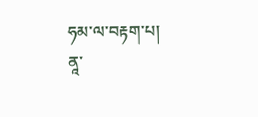ཧམ་ལ་བརྟག་པ།
ནཱ་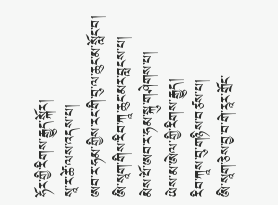ཧོར་གྱི་རིགས་རྒྱུད་སྐོར།
སཱ་ར་ཚེ་ལས་འདས་པ།
ཨབ་ར་ཧམ་གྱིས་རང་གི་བུ་ལ་ཆུང་མ་སློང་བ།
ཨི་སཱག་གིས་རིབ་ཀཱ་ཆུང་མར་བླངས་པ།
མེས་པོ་ཨབ་ར་ཧམ་སྐུ་གཤེགས་པ།
ཡེས་མ་ཨེལ་གྱི་རིགས་རྒྱུད།
རིབ་ཀཱས་བུ་གཉིས་བཙས་པ།
ཨི་སཱག་ཅེས་བྱ་བ་གེ་རཱར་གྲོང་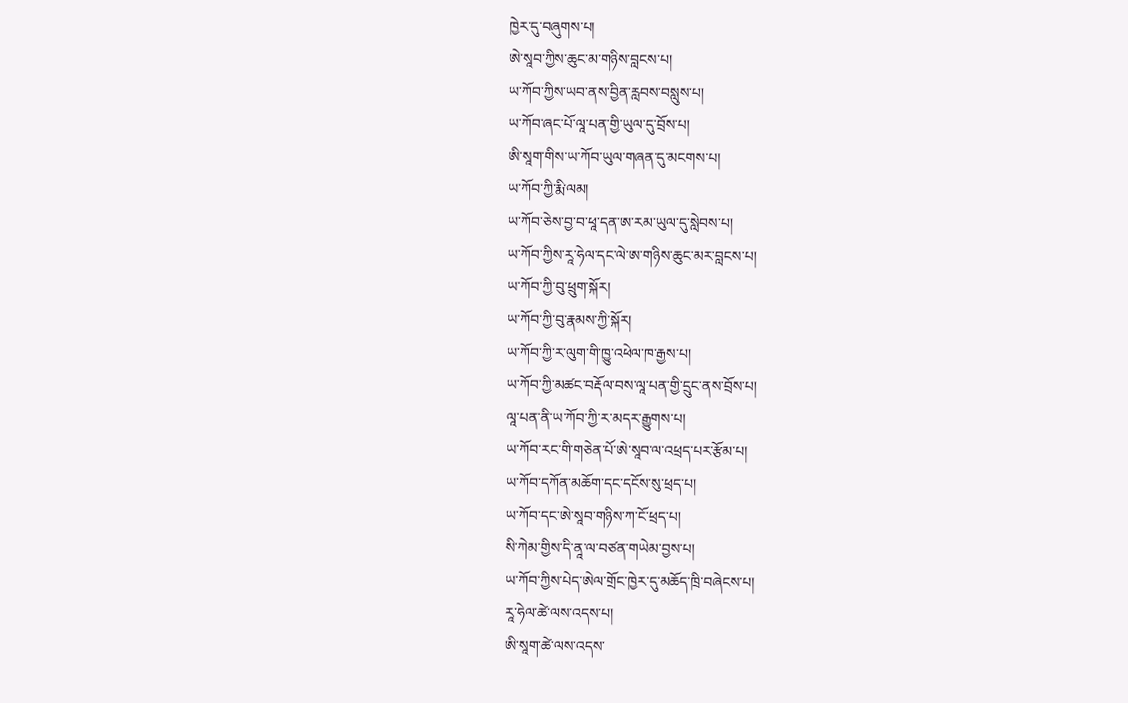ཁྱེར་དུ་བཞུགས་པ།
ཨེ་སཱབ་ཀྱིས་ཆུང་མ་གཉིས་བླངས་པ།
ཡ་ཀོབ་ཀྱིས་ཡབ་ནས་བྱིན་རླབས་བསླུས་པ།
ཡ་ཀོབ་ཞང་པོ་ལཱ་པན་གྱི་ཡུལ་དུ་བྲོས་པ།
ཨི་སཱག་གིས་ཡ་ཀོབ་ཡུལ་གཞན་དུ་མངགས་པ།
ཡ་ཀོབ་ཀྱི་རྨི་ལམ།
ཡ་ཀོབ་ཅེས་བྱ་བ་ཕཱ་དན་ཨ་རམ་ཡུལ་དུ་སླེབས་པ།
ཡ་ཀོབ་ཀྱིས་རཱ་ཧེལ་དང་ལེ་ཨ་གཉིས་ཆུང་མར་བླངས་པ།
ཡ་ཀོབ་ཀྱི་བུ་ཕྲུག་སྐོར།
ཡ་ཀོབ་ཀྱི་བུ་རྣམས་ཀྱི་སྐོར།
ཡ་ཀོབ་ཀྱི་ར་ལུག་གི་ཁྱུ་འཕེལ་ཁ་རྒྱས་པ།
ཡ་ཀོབ་ཀྱི་མཚང་བརྡོལ་བས་ལཱ་པན་གྱི་དྲུང་ནས་བྲོས་པ།
ལཱ་པན་ནི་ཡ་ཀོབ་ཀྱི་ར་མདར་རྒྱུགས་པ།
ཡ་ཀོབ་རང་གི་གཅེན་པོ་ཨེ་སཱབ་ལ་འཕྲད་པར་རྩོམ་པ།
ཡ་ཀོབ་དཀོན་མཆོག་དང་དངོས་སུ་ཕྲད་པ།
ཡ་ཀོབ་དང་ཨེ་སཱབ་གཉིས་ཀ་ངོ་ཕྲད་པ།
སི་ཀེམ་གྱིས་དི་ནཱ་ལ་བཙན་གཡེམ་བྱས་པ།
ཡ་ཀོབ་ཀྱིས་པེད་ཨེལ་གྲོང་ཁྱེར་དུ་མཆོད་ཁྲི་བཞེངས་པ།
རཱ་ཧེལ་ཚེ་ལས་འདས་པ།
ཨི་སཱག་ཚེ་ལས་འདས་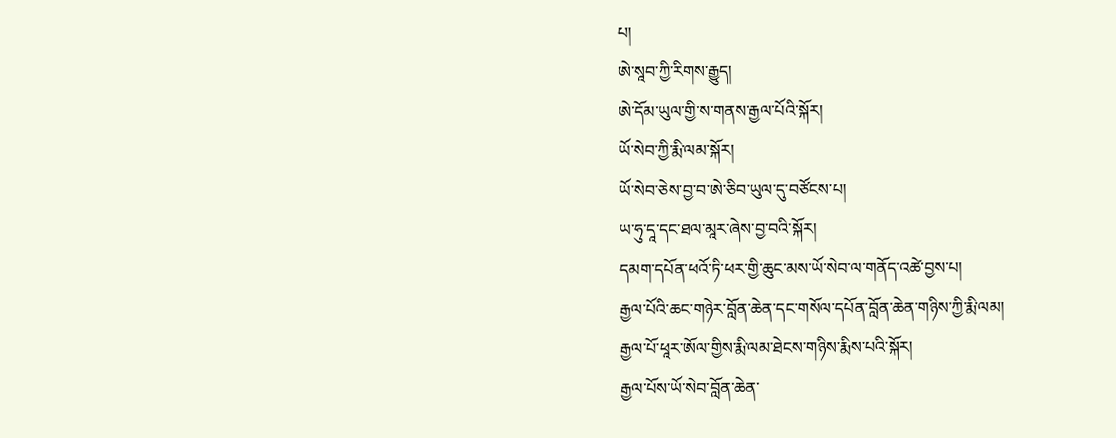པ།
ཨེ་སཱབ་ཀྱི་རིགས་རྒྱུད།
ཨེ་དོམ་ཡུལ་གྱི་ས་གནས་རྒྱལ་པོའི་སྐོར།
ཡོ་སེབ་ཀྱི་རྨི་ལམ་སྐོར།
ཡོ་སེབ་ཅེས་བྱ་བ་ཨེ་ཅིབ་ཡུལ་དུ་བཙོངས་པ།
ཡ་ཧུ་དཱ་དང་ཐལ་མཱར་ཞེས་བྱ་བའི་སྐོར།
དམག་དཔོན་ཕའོ་ཏི་ཕར་གྱི་ཆུང་མས་ཡོ་སེབ་ལ་གནོད་འཚེ་བྱས་པ།
རྒྱལ་པོའི་ཆང་གཉེར་བློན་ཆེན་དང་གསོལ་དཔོན་བློན་ཆེན་གཉིས་ཀྱི་རྨི་ལམ།
རྒྱལ་པོ་ཕཱར་ཨོལ་གྱིས་རྨི་ལམ་ཐེངས་གཉིས་རྨིས་པའི་སྐོར།
རྒྱལ་པོས་ཡོ་སེབ་བློན་ཆེན་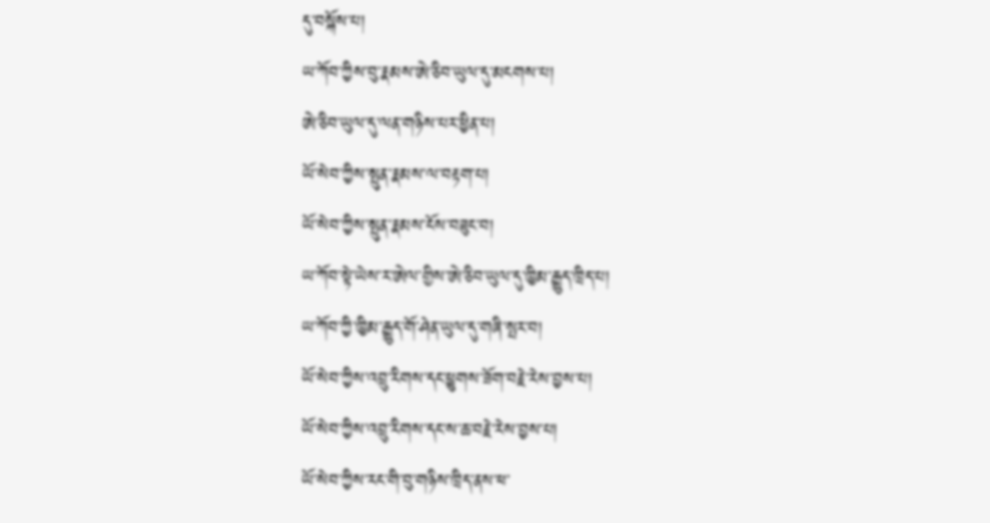དུ་བསྐོས་པ།
ཡ་ཀོབ་ཀྱིས་བུ་རྣམས་ཨེ་ཅིབ་ཡུལ་དུ་མངགས་པ།
ཨེ་ཅིབ་ཡུལ་དུ་ལན་གཉིས་པར་ཕྱིན་པ།
ཡོ་སེབ་ཀྱིས་སྤུན་རྣམས་ལ་བརྟག་པ།
ཡོ་སེབ་ཀྱིས་སྤུན་རྣམས་ངོས་བཟུང་བ།
ཡ་ཀོབ་སྟེ་ཡེས་ར་ཨེལ་གྱིས་ཨེ་ཅིབ་ཡུལ་དུ་ཁྱིམ་རྒྱུད་ཁྲིད་པ།
ཡ་ཀོབ་ཀྱི་ཁྱིམ་རྒྱུད་གོ་ཤེན་ཡུལ་དུ་གཞི་སྤར་བ།
ཡོ་སེབ་ཀྱིས་འབྲུ་རིགས་དང་ཕྱུགས་ཟོག་བརྗེ་རེས་བྱས་པ།
ཡོ་སེབ་ཀྱིས་འབྲུ་རིགས་དང་ས་ཆ་བརྗེ་རེས་བྱས་པ།
ཡོ་སེབ་ཀྱིས་རང་གི་བུ་གཉིས་ཁྲིད་ནས་ཕ་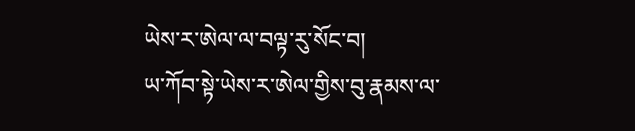ཡེས་ར་ཨེལ་ལ་བལྟ་རུ་སོང་བ།
ཡ་ཀོབ་སྟེ་ཡེས་ར་ཨེལ་གྱིས་བུ་རྣམས་ལ་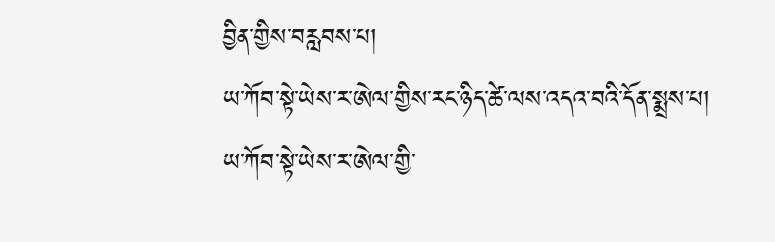བྱིན་གྱིས་བརླབས་པ།
ཡ་ཀོབ་སྟེ་ཡེས་ར་ཨེལ་གྱིས་རང་ཉིད་ཚེ་ལས་འདའ་བའི་དོན་སྨྲས་པ།
ཡ་ཀོབ་སྟེ་ཡེས་ར་ཨེལ་གྱི་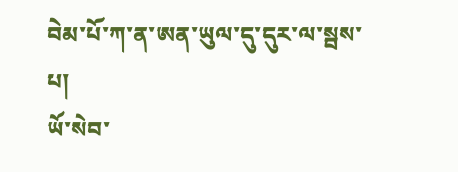བེམ་པོ་ཀ་ན་ཨན་ཡུལ་དུ་དུར་ལ་སྦས་པ།
ཡོ་སེབ་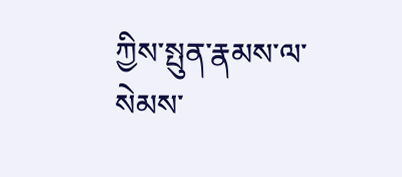ཀྱིས་སྤུན་རྣམས་ལ་སེམས་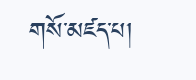གསོ་མཛད་པ།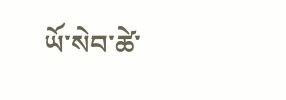ཡོ་སེབ་ཚེ་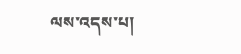ལས་འདས་པ།